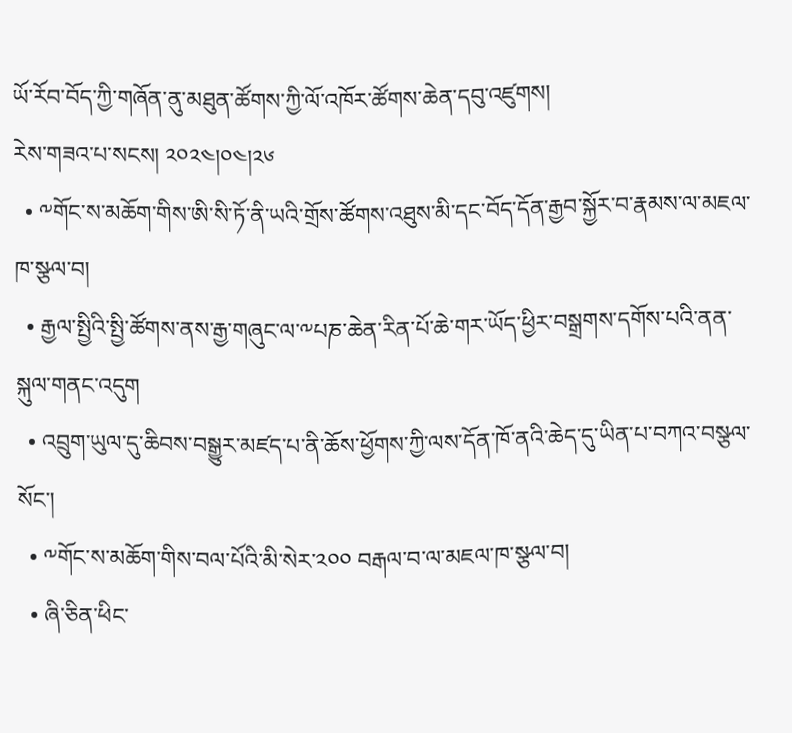ཡོ་རོབ་བོད་ཀྱི་གཞོན་ནུ་མཐུན་ཚོགས་ཀྱི་ལོ་འཁོར་ཚོགས་ཆེན་དབུ་འཛུགས།
རེས་གཟའ་པ་སངས། ༢༠༢༤།༠༤།༢༦
  • ༸གོང་ས་མཆོག་གིས་ཨི་སི་ཏོ་ནི་ཡའི་གྲོས་ཚོགས་འཐུས་མི་དང་བོད་དོན་རྒྱབ་སྐྱོར་བ་རྣམས་ལ་མཇལ་ཁ་སྩལ་བ།
  • རྒྱལ་སྤྱིའི་སྤྱི་ཚོགས་ནས་རྒྱ་གཞུང་ལ་༸པཎ་ཆེན་རིན་པོ་ཆེ་གར་ཡོད་ཕྱིར་བསྒྲགས་དགོས་པའི་ནན་སྐུལ་གནང་འདུག
  • འབྲུག་ཡུལ་དུ་ཆིབས་བསྒྱུར་མཛད་པ་ནི་ཆོས་ཕྱོགས་ཀྱི་ལས་དོན་ཁོ་ནའི་ཆེད་དུ་ཡིན་པ་བཀའ་བསྩལ་སོང་།
  • ༸གོང་ས་མཆོག་གིས་བལ་པོའི་མི་སེར་༢༠༠ བརྒལ་བ་ལ་མཇལ་ཁ་སྩལ་བ།
  • ཞི་ཅིན་ཕིང་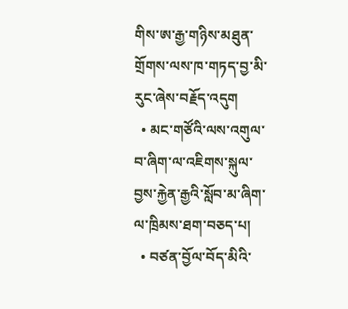གིས་ཨ་རྒྱ་གཉིས་མཐུན་གྲོགས་ལས་ཁ་གཏད་བྱ་མི་རུང་ཞེས་བརྗོད་འདུག
  • མང་གཙོའི་ལས་འགུལ་བ་ཞིག་ལ་འཇིགས་སྐུལ་བྱས་རྐྱེན་རྒྱའི་སློབ་མ་ཞིག་ལ་ཁྲིམས་ཐག་བཅད་པ།
  • བཙན་བྱོལ་བོད་མིའི་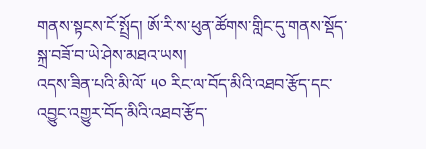གནས་སྟངས་ངོ་སྤྲོད། ཨོ་རི་ས་ཕུན་ཚོགས་གླིང་དུ་གནས་སྡོད་སྐྲ་བཟོ་བ་ཡེ་ཤེས་མཐའ་ཡས།
འདས་ཟིན་པའི་མི་ལོ་ ༥༠ རིང་ལ་བོད་མིའི་འཐབ་རྩོད་དང་འབྱུང་འགྱུར་བོད་མིའི་འཐབ་རྩོད་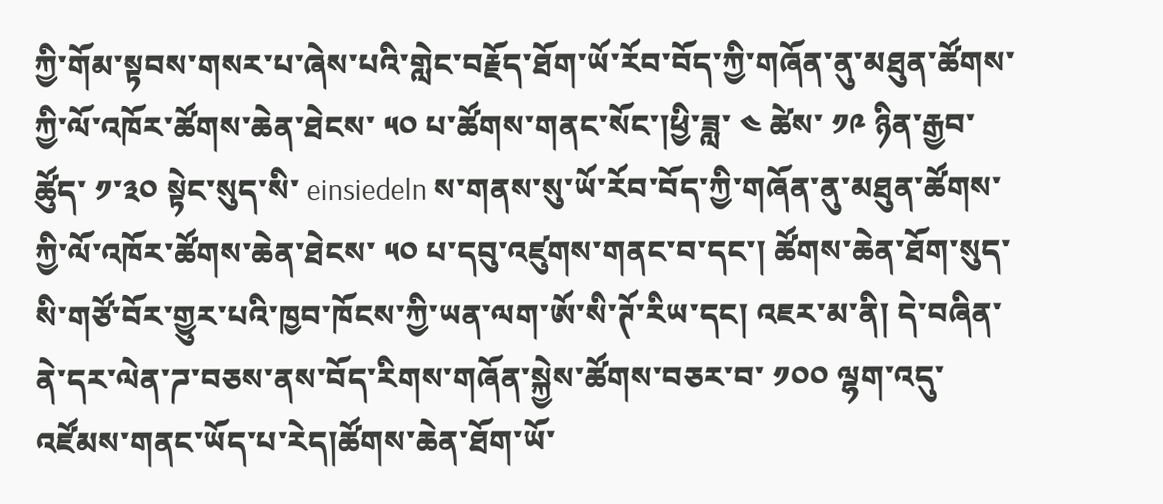ཀྱི་གོམ་སྟབས་གསར་པ་ཞེས་པའི་གླེང་བརྗོད་ཐོག་ཡོ་རོབ་བོད་ཀྱི་གཞོན་ནུ་མཐུན་ཚོགས་ཀྱི་ལོ་འཁོར་ཚོགས་ཆེན་ཐེངས་ ༥༠ པ་ཚོགས་གནང་སོང་།ཕྱི་ཟླ་ ༤ ཚེས་ ༡༩ ཉིན་རྒྱབ་ཚོུད་ ༡་༣༠ སྟེང་སུད་སི་ einsiedeln ས་གནས་སུ་ཡོ་རོབ་བོད་ཀྱི་གཞོན་ནུ་མཐུན་ཚོགས་ཀྱི་ལོ་འཁོར་ཚོགས་ཆེན་ཐེངས་ ༥༠ པ་དབུ་འཛུགས་གནང་བ་དང་། ཚོགས་ཆེན་ཐོག་སུད་སི་གཙོ་བོར་གྱུར་པའི་ཁྱབ་ཁོངས་ཀྱི་ཡན་ལག་ཨོ་སི་ཊོ་རིཡ་དང། འཇར་མ་ནི། དེ་བཞིན་ནེ་དར་ལེན་ཌ་བཅས་ནས་བོད་རིགས་གཞོན་སྐྱེས་ཚོགས་བཅར་བ་ ༡༠༠ ལྷག་འདུ་འཛོམས་གནང་ཡོད་པ་རེད།ཚོགས་ཆེན་ཐོག་ཡོ་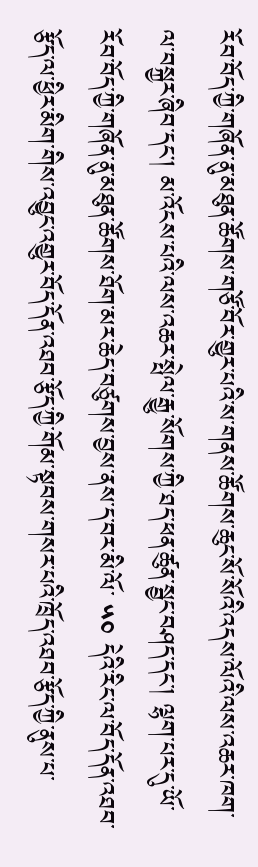རོབ་བོད་ཀྱི་གཞོན་ནུ་མཐུན་ཚོགས་གཙོ་བོར་གྱུར་པའི་ས་གནས་ཚོགས་ཆུང་སོ་སོའི་འདས་ལོའི་ལས་འཆར་ཁག་ལ་བསྐྱར་ཞིབ་དང། མ་འོངས་པའི་ལས་འཆར་སྤེལ་རྒྱུ་སོགས་ཀྱི་ཐད་ཕན་ཚུན་སྦྱང་བཤད་དང་། ལྷག་པར་དུ་ཡོ་རོབ་བོད་ཀྱི་གཞོན་ནུ་མཐུན་ཚོགས་ཐོག་མར་ཆེད་བཙུགས་བྱས་ནས་ད་བར་མི་ལོ་ ༥༠ དེའི་རིང་ལ་བོད་དོན་འཐབ་རྩོད་ལ་ཕྱིར་མིག་གིས་འབྱུང་འགྱུར་བོད་དོན་འཐབ་རྩོད་ཀྱི་གོམ་སྟབས་གསར་པའི་ཁྲོད་འཐབ་རྩོད་ཀྱི་ནུས་པ་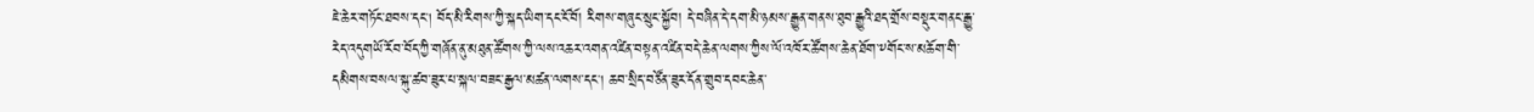ཇེ་ཆེར་གཏོང་ཐབས་དང། བོད་མི་རིགས་ཀྱི་སྐད་ཡིག་དང་ངོ་བོ། རིགས་གཞུང་སྲུང་སྐྱོབ། དེ་བཞིན་དེ་དག་མི་ཉམས་རྒྱུན་གནས་ཐུབ་རྒྱུའི་ཐད་གྲོས་བསྡུར་གནང་རྒྱུ་རེད་འདུགཡོ་རོབ་བོད་ཀྱི་གཞོན་ནུ་མཐུན་ཚོགས་ཀྱི་ལས་འཆར་འགན་འཛིན་བསྟན་འཛིན་བདེ་ཆེན་ལགས་ཀྱིས་ལོ་འཁོར་ཚོགས་ཆེན་ཐོག་༸གོང་ས་མཆོག་གི་དམིགས་བསལ་སྐུ་ཚབ་ཟུར་པ་སྐལ་བཟང་རྒྱལ་མཚན་ལགས་དང། ཆབ་སྲིད་བཙོན་ཟུར་དོན་གྲུབ་དབང་ཆེན་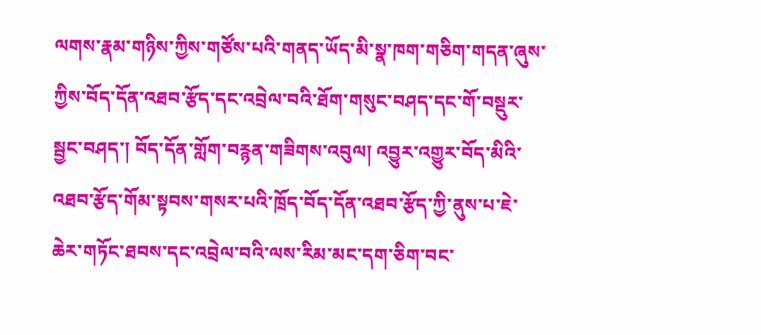ལགས་རྣམ་གཉིས་ཀྱིས་གཙོས་པའི་གནད་ཡོད་མི་སྣ་ཁག་གཅིག་གདན་ཞུས་ཀྱིས་བོད་དོན་འཐབ་རྩོད་དང་འབྲེལ་བའི་ཐོག་གསུང་བཤད་དང་གོ་བསྡུར་སྦྱང་བཤད་། བོད་དོན་གློག་བརྙན་གཟིགས་འབུལ། འབྱུར་འགྱུར་བོད་མིའི་འཐབ་རྩོད་གོམ་སྟབས་གསར་པའི་ཁྲོད་བོད་དོན་འཐབ་རྩོད་ཀྱི་ནུས་པ་ཇེ་ཆེར་གཏོང་ཐབས་དང་འབྲེལ་བའི་ལས་རིམ་མང་དག་ཅིག་བང་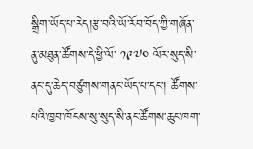སྒྲིག་ཡོད་པ་རེད།རྩ་བའི་ཡོ་རོབ་བོད་ཀྱི་གཞོན་ནུ་མཐུན་ཚོགས་དེ་ཕྱི་ལོ་ ༡༩༧༠ ལོར་སུད་སི་ནང་དུ་ཆེད་བཙུགས་གནང་ཡོད་པ་དང་། ཚོགས་པའི་ཁྱབ་ཁོངས་སུ་སུད་སི་ནང་ཚོགས་ཆུང་ཁག་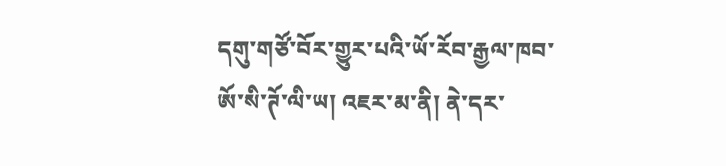དགུ་གཙོ་བོར་གྱུར་པའི་ཡོ་རོབ་རྒྱལ་ཁབ་ཨོ་སི་ཊོ་ལི་ཡ། འཇར་མ་ནི། ནེ་དར་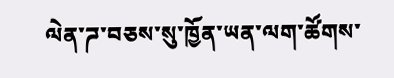ལེན་ཌ་བཅས་སུ་ཁྱོན་ཡན་ལག་ཚོགས་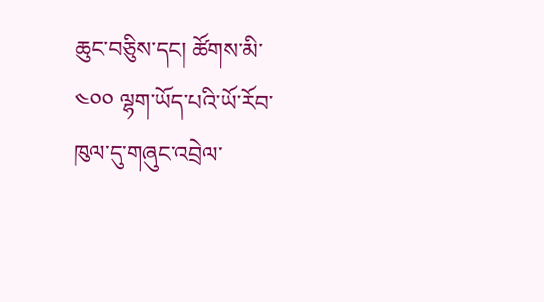ཆུང་བཅིུས་དང། ཚོགས་མི་ ༤༠༠ ལྷག་ཡོད་པའི་ཡོ་རོབ་ཁུལ་དུ་གཞུང་འབྲེལ་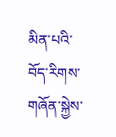མིན་པའི་བོད་རིགས་གཞོན་སྐྱེས་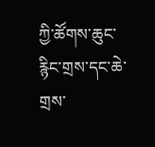ཀྱི་ཚོགས་ཆུང་རྙིང་གྲས་དང་ཆེ་གྲས་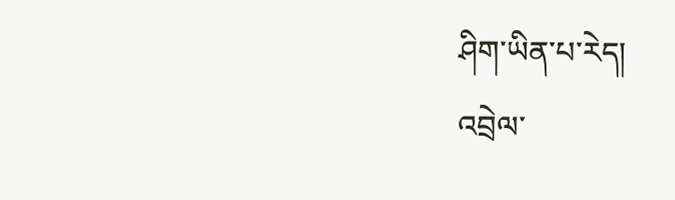ཤིག་ཡིན་པ་རེད།
འབྲེལ་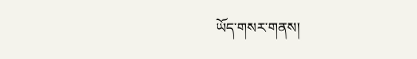ཡོད་གསར་གནས།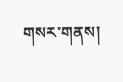གསར་གནས།